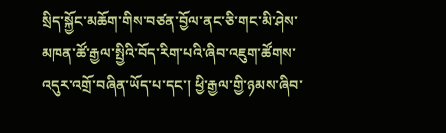སྲིད་སྐྱོང་མཆོག་གིས་བཙན་བྱོལ་ནང་ཅི་གང་མི་ཤེས་མཁན་ཚོ་རྒྱལ་སྤྱིའི་བོད་རིག་པའི་ཞིབ་འཇུག་ཚོགས་འདུར་འགྲོ་བཞིན་ཡོད་པ་དང་། ཕྱི་རྒྱལ་གྱི་ཉམས་ཞིབ་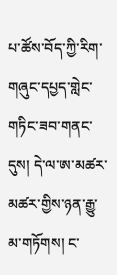པ་ཚོས་བོད་ཀྱི་རིག་གཞུང་དཔྱད་གླེང་གཏིང་ཟབ་གནང་དུས། དེ་ལ་ཨ་མཚར་མཚར་གྱིས་ཉན་རྒྱུ་མ་གཏོགས། ང་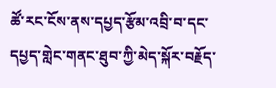ཚོ་རང་ངོས་ནས་དཔྱད་རྩོམ་འབྲི་བ་དང་དཔྱད་གླེང་གནང་ཐུབ་ཀྱི་མེད་སྐོར་བརྗོད་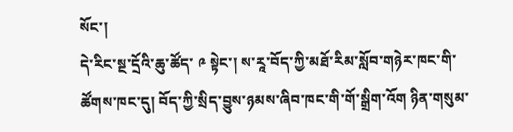སོང་།
དེ་རིང་སྔ་དྲོའི་ཆུ་ཚོད་ ༩ སྟེང་། ས་རཱ་བོད་ཀྱི་མཐོ་རིམ་སློབ་གཉེར་ཁང་གི་ཚོགས་ཁང་དུ། བོད་ཀྱི་སྲིད་བྱུས་ཉམས་ཞིབ་ཁང་གི་གོ་སྒྲིག་འོག ཉིན་གསུམ་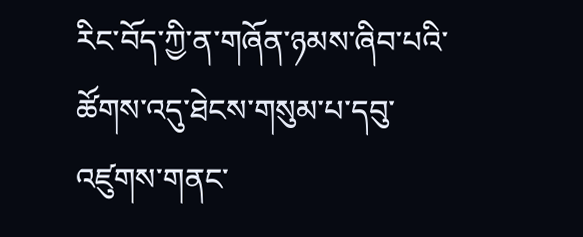རིང་བོད་ཀྱི་ན་གཞོན་ཉམས་ཞིབ་པའི་ཚོགས་འདུ་ཐེངས་གསུམ་པ་དབུ་འཛུགས་གནང་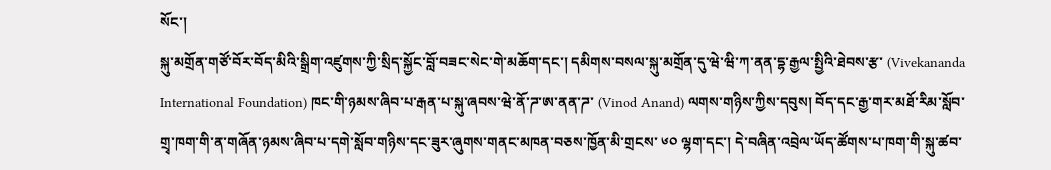སོང་།
སྐུ་མགྲོན་གཙོ་བོར་བོད་མིའི་སྒྲིག་འཛུགས་ཀྱི་སྲིད་སྐྱོང་བློ་བཟང་སེང་གེ་མཆོག་དང་། དམིགས་བསལ་སྐུ་མགྲོན་དུ་ཝེ་ཝི་ཀ་ནན་དྷ་རྒྱལ་སྤྱིའི་ཐེབས་རྩ་ (Vivekananda International Foundation) ཁང་གི་ཉམས་ཞིབ་པ་རྒན་པ་སྐུ་ཞབས་ཝེ་ནོ་ཌ་ཨ་ནན་ཌ་ (Vinod Anand) ལགས་གཉིས་ཀྱིས་དབུས། བོད་དང་རྒྱ་གར་མཐོ་རིམ་སློབ་གྲྭ་ཁག་གི་ན་གཞོན་ཉམས་ཞིབ་པ་དགེ་སློབ་གཉིས་དང་ཟུར་ཞུགས་གནང་མཁན་བཅས་ཁྱོན་མི་གྲངས་ ༦༠ ལྷག་དང་། དེ་བཞིན་འབྲེལ་ཡོད་ཚོགས་པ་ཁག་གི་སྐུ་ཚབ་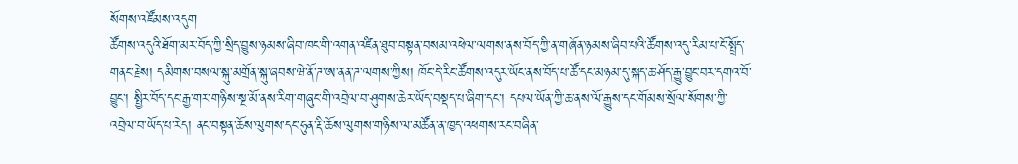སོགས་འཛོམས་འདུག
ཚོགས་འདུའི་ཐོག་མར་བོད་ཀྱི་སྲིད་བྱུས་ཉམས་ཞིབ་ཁང་གི་འགན་འཛིན་ཐུབ་བསྟན་བསམ་འཕེལ་ལགས་ནས་བོད་ཀྱི་ན་གཞོན་ཉམས་ཞིབ་པའི་ཚོགས་འདུ་རིམ་པ་ངོ་སྤྲོད་གནང་རྗེས། དམིགས་བསལ་སྐུ་མགྲོན་སྐུ་ཞབས་ཝེ་ནོ་ཌ་ཨ་ནན་ཌ་ལགས་ཀྱིས། ཁོང་དེ་རིང་ཚོགས་འདུར་ཡོང་ནས་བོད་པ་ཚོ་དང་མཉམ་དུ་སྐད་ཆ་ཤོད་རྒྱུ་བྱུང་བར་དགའ་བོ་བྱུང་། སྤྱིར་བོད་དང་རྒྱ་གར་གཉིས་སྔ་མོ་ནས་རིག་གཞུང་གི་འབྲེལ་བ་ཤུགས་ཆེར་ཡོད་བསྡད་པ་ཞིག་དང་། དཔལ་ཡོན་ཀྱི་ཆ་ནས་ལོ་རྒྱུས་དང་གོམས་སྲོལ་སོགས་ཀྱི་འབྲེལ་བ་ཡོད་པ་རེད། ནང་བསྟན་ཆོས་ལུགས་དང་ཧུན་རྡི་ཆོས་ལུགས་གཉིས་ལ་མཚོན་ན་ཁྱད་འཕགས་རང་བཞིན་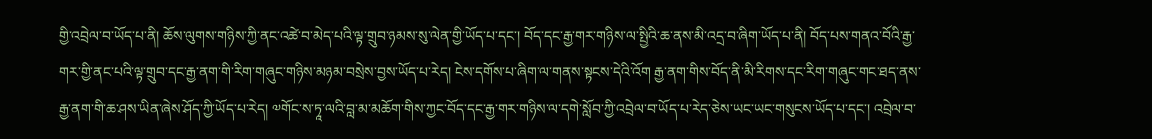གྱི་འབྲེལ་བ་ཡོད་པ་ནི། ཆོས་ལུགས་གཉིས་ཀྱི་ནང་འཚེ་བ་མེད་པའི་ལྟ་གྲུབ་ཉམས་སུ་ལེན་གྱི་ཡོད་པ་དང་། བོད་དང་རྒྱ་གར་གཉིས་ལ་སྤྱིའི་ཆ་ནས་མི་འདྲ་བ་ཞིག་ཡོད་པ་ནི། བོད་པས་གནའ་བོའི་རྒྱ་གར་གྱི་ནང་པའི་ལྟ་གྲུབ་དང་རྒྱ་ནག་གི་རིག་གཞུང་གཉིས་མཉམ་བསྲེས་བྱས་ཡོད་པ་རེད། ངེས་དགོས་པ་ཞིག་ལ་གནས་སྟངས་དེའི་འོག རྒྱ་ནག་གིས་བོད་ནི་མི་རིགས་དང་རིག་གཞུང་གང་ཐད་ནས་རྒྱ་ནག་གི་ཆ་ཤས་ཡིན་ཞེས་ཤོད་ཀྱི་ཡོད་པ་རེད། ༧གོང་ས་ཏཱ་ལའི་བླ་མ་མཆོག་གིས་ཀྱང་བོད་དང་རྒྱ་གར་གཉིས་ལ་དགེ་སློབ་ཀྱི་འབྲེལ་བ་ཡོད་པ་རེད་ཅེས་ཡང་ཡང་གསུངས་ཡོད་པ་དང་། འབྲེལ་བ་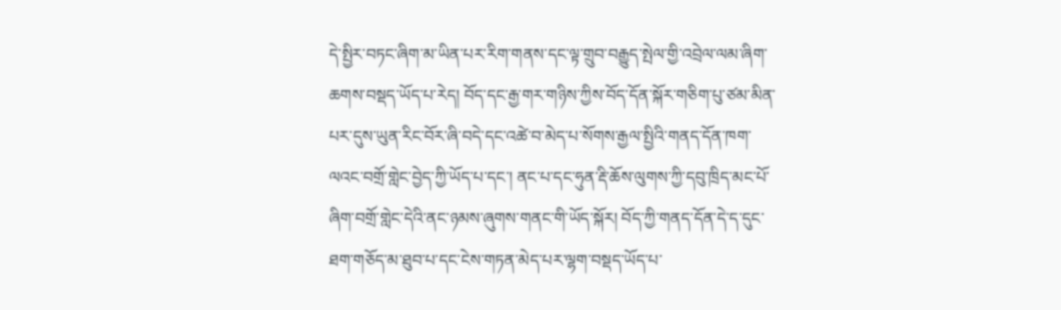དེ་སྤྱིར་བཏང་ཞིག་མ་ཡིན་པར་རིག་གནས་དང་ལྟ་གྲུབ་བརྒྱུད་སྤེལ་གྱི་འབྲེལ་ལམ་ཞིག་ཆགས་བསྡད་ཡོད་པ་རེད། བོད་དང་རྒྱ་གར་གཉིས་ཀྱིས་བོད་དོན་སྐོར་གཅིག་པུ་ཙམ་མིན་པར་དུས་ཡུན་རིང་བོར་ཞི་བདེ་དང་འཚེ་བ་མེད་པ་སོགས་རྒྱལ་སྤྱིའི་གནད་དོན་ཁག་ལའང་བགྲོ་གླེང་བྱེད་ཀྱི་ཡོད་པ་དང་། ནང་པ་དང་ཧུན་རྡི་ཆོས་ལུགས་ཀྱི་དབུ་ཁྲིད་མང་པོ་ཞིག་བགྲོ་གླེང་དེའི་ནང་ཉམས་ཞུགས་གནང་གི་ཡོད་སྐོར། བོད་ཀྱི་གནད་དོན་དེ་ད་དུང་ཐག་གཅོད་མ་ཐུབ་པ་དང་ངེས་གཏན་མེད་པར་ལྷག་བསྡད་ཡོད་པ་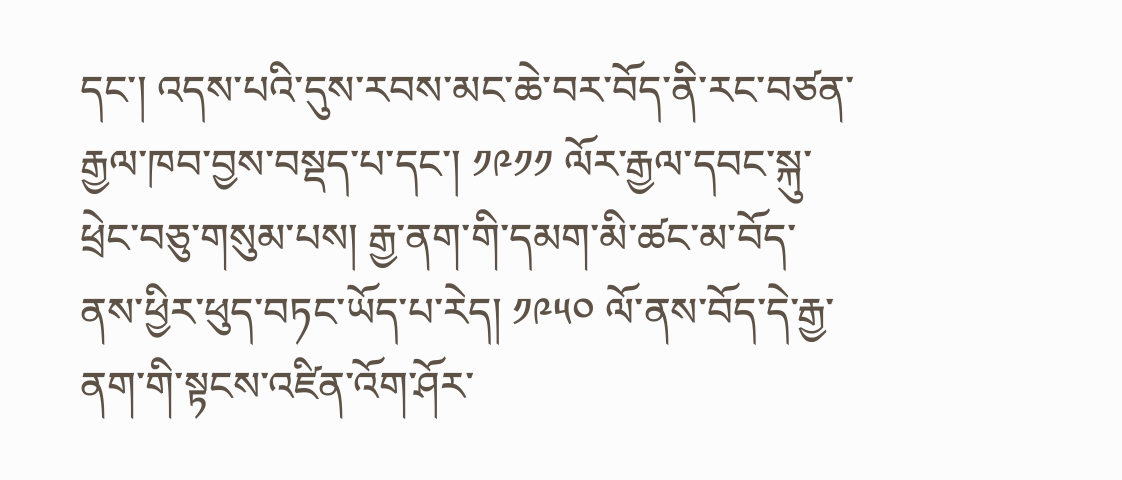དང་། འདས་པའི་དུས་རབས་མང་ཆེ་བར་བོད་ནི་རང་བཙན་རྒྱལ་ཁབ་བྱས་བསྡད་པ་དང་། ༡༩༡༡ ལོར་རྒྱལ་དབང་སྐུ་ཕྲེང་བཅུ་གསུམ་པས། རྒྱ་ནག་གི་དམག་མི་ཚང་མ་བོད་ནས་ཕྱིར་ཕུད་བཏང་ཡོད་པ་རེད། ༡༩༥༠ ལོ་ནས་བོད་དེ་རྒྱ་ནག་གི་སྟངས་འཛིན་འོག་ཤོར་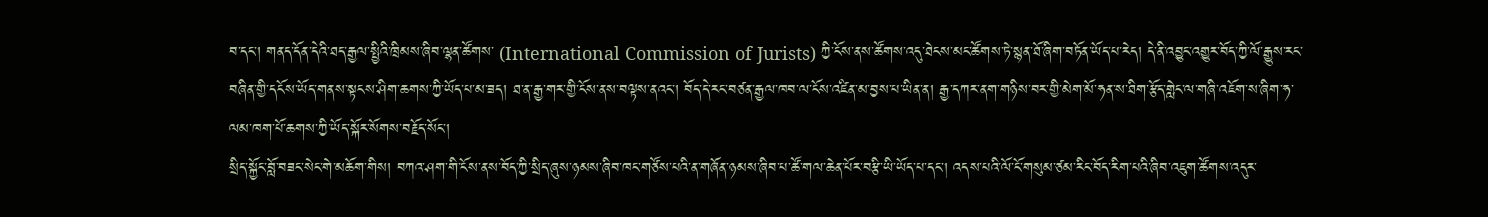བ་དང་། གནད་དོན་དེའི་ཐད་རྒྱལ་སྤྱིའི་ཁྲིམས་ཞིབ་ལྷན་ཚོགས་ (International Commission of Jurists) ཀྱི་ངོས་ནས་ཚོགས་འདུ་ཐེངས་མང་ཚོགས་ཏེ་སྙན་ཐོ་ཞིག་བཏོན་ཡོད་པ་རེད། དེ་ནི་འབྱུང་འགྱུར་བོད་ཀྱི་ལོ་རྒྱུས་རང་བཞིན་གྱི་དངོས་ཡོད་གནས་སྟངས་ཤིག་ཆགས་ཀྱི་ཡོད་པ་མ་ཟད། ཐ་ན་རྒྱ་གར་གྱི་ངོས་ནས་བལྟས་ནའང་། བོད་དེ་རང་བཙན་རྒྱལ་ཁབ་ལ་ངོས་འཛིན་མ་བྱས་པ་ཡིན་ན། རྒྱ་དཀར་ནག་གཉིས་བར་གྱི་མེག་མོ་ཧན་ས་ཐིག་རྩོད་གླེང་ལ་གཞི་འཇོག་ས་ཞིག་ཧ་ལམ་ཁག་པོ་ཆགས་ཀྱི་ཡོད་སྐོར་སོགས་བརྗོད་སོང་།
སྲིད་སྐྱོང་བློ་བཟང་སེང་གེ་མཆོག་གིས། བཀའ་ཤག་གི་ངོས་ནས་བོད་ཀྱི་སྲིད་ཞུས་ཉམས་ཞིབ་ཁང་གཙོས་པའི་ན་གཞོན་ཉམས་ཞིབ་པ་ཚོ་གལ་ཆེན་པོར་བརྩི་ཡི་ཡོད་པ་དང་། འདས་པའི་ལོ་ངོ་གསུམ་ཙམ་རིང་བོད་རིག་པའི་ཞིབ་འཇུག་ཚོགས་འདུར་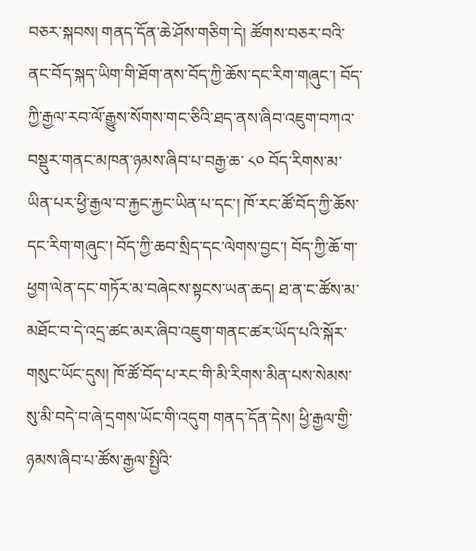བཅར་སྐབས། གནད་དོན་ཆེ་ཤོས་གཅིག་དེ། ཚོགས་བཅར་བའི་ནང་བོད་སྐད་ཡིག་གི་ཐོག་ནས་བོད་ཀྱི་ཆོས་དང་རིག་གཞུང་། བོད་ཀྱི་རྒྱལ་རབ་ལོ་རྒྱུས་སོགས་གང་ཅིའི་ཐད་ནས་ཞིབ་འཇུག་བཀའ་བསྡུར་གནང་མཁན་ཉམས་ཞིབ་པ་བརྒྱ་ཆ་ ༨༠ བོད་རིགས་མ་ཡིན་པར་ཕྱི་རྒྱལ་བ་རྐྱང་རྐྱང་ཡིན་པ་དང་། ཁོ་རང་ཚོ་བོད་ཀྱི་ཆོས་དང་རིག་གཞུང་། བོད་ཀྱི་ཆབ་སྲིད་དང་ལེགས་བྱང་། བོད་ཀྱི་ཆོ་ག་ཕྱག་ལེན་དང་གཏོར་མ་བཞེངས་སྟངས་ཡན་ཆད། ཐ་ན་ང་ཚོས་མ་མཐོང་བ་དེ་འདྲ་ཚང་མར་ཞིབ་འཇུག་གནང་ཚར་ཡོད་པའི་སྐོར་གསུང་ཡོང་དུས། ཁོ་ཚོ་བོད་པ་རང་གི་མི་རིགས་མིན་པས་སེམས་སུ་མི་བདེ་བ་ཞེ་དྲགས་ཡོང་གི་འདུག གནད་དོན་དེས། ཕྱི་རྒྱལ་གྱི་ཉམས་ཞིབ་པ་ཚོས་རྒྱལ་སྤྱིའི་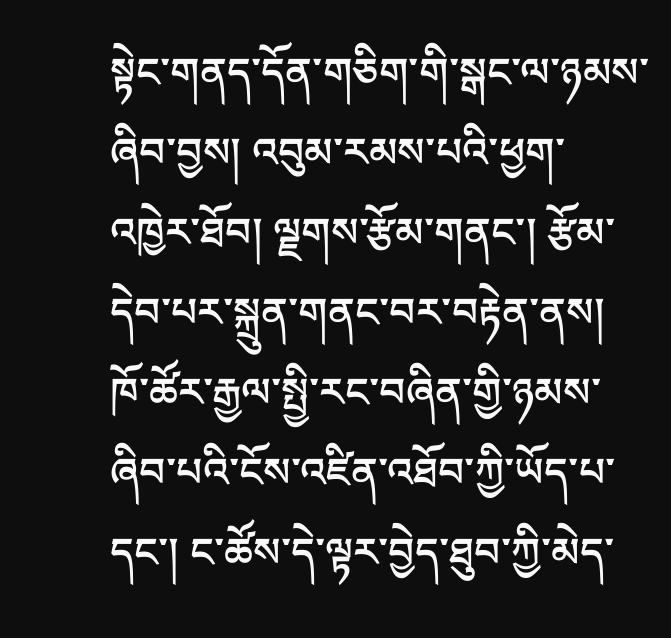སྟེང་གནད་དོན་གཅིག་གི་སྒང་ལ་ཉམས་ཞིབ་བྱས། འབུམ་རམས་པའི་ཕྱག་འཁྱེར་ཐོབ། ལྗགས་རྩོམ་གནང་། རྩོམ་དེབ་པར་སྐྲུན་གནང་བར་བརྟེན་ནས། ཁོ་ཚོར་རྒྱལ་སྤྱི་རང་བཞིན་གྱི་ཉམས་ཞིབ་པའི་ངོས་འཛིན་འཐོབ་ཀྱི་ཡོད་པ་དང་། ང་ཚོས་དེ་ལྟར་བྱེད་ཐུབ་ཀྱི་མེད་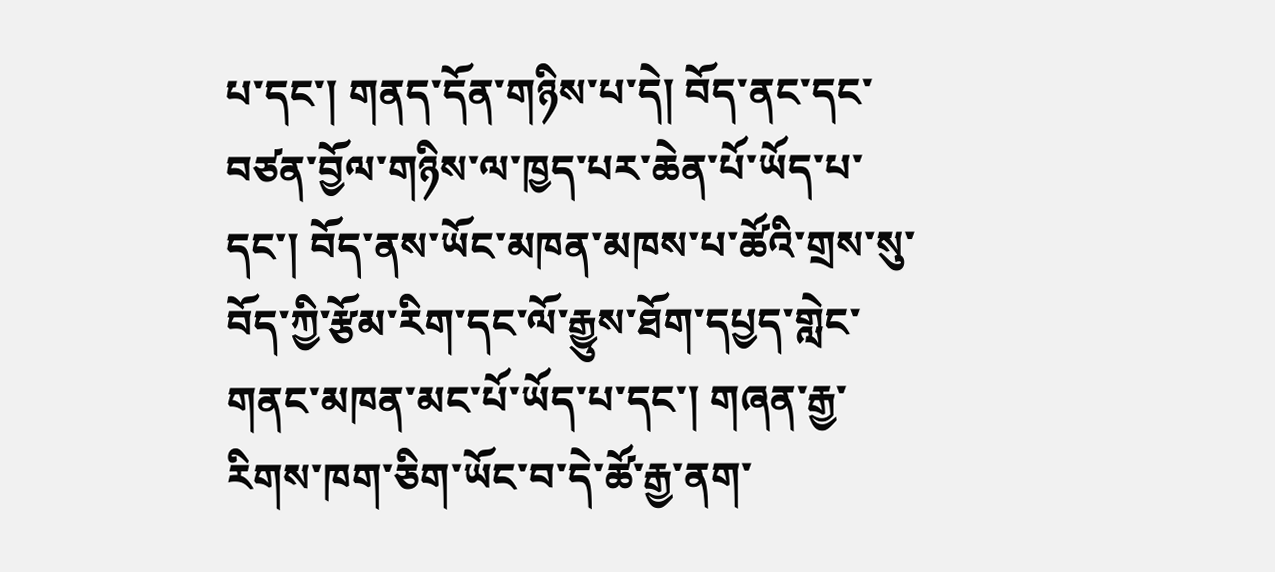པ་དང་། གནད་དོན་གཉིས་པ་དེ། བོད་ནང་དང་བཙན་བྱོལ་གཉིས་ལ་ཁྱད་པར་ཆེན་པོ་ཡོད་པ་དང་། བོད་ནས་ཡོང་མཁན་མཁས་པ་ཚོའི་གྲས་སུ་བོད་ཀྱི་རྩོམ་རིག་དང་ལོ་རྒྱུས་ཐོག་དཔྱད་གླེང་གནང་མཁན་མང་པོ་ཡོད་པ་དང་། གཞན་རྒྱ་རིགས་ཁག་ཅིག་ཡོང་བ་དེ་ཚོ་རྒྱ་ནག་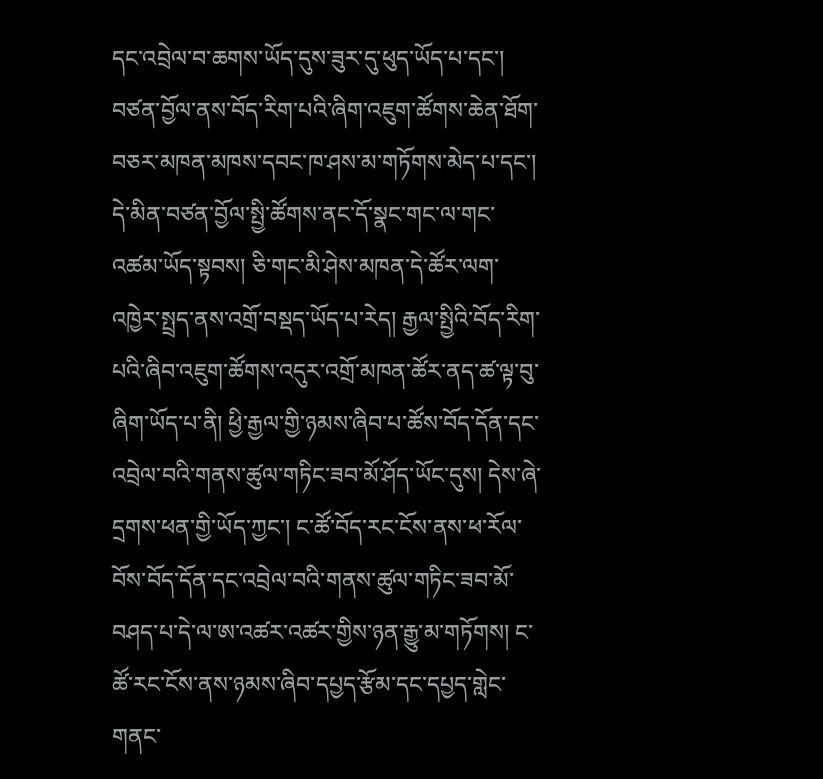དང་འབྲེལ་བ་ཆགས་ཡོད་དུས་ཟུར་དུ་ཕུད་ཡོད་པ་དང་། བཙན་བྱོལ་ནས་བོད་རིག་པའི་ཞིག་འཇུག་ཚོགས་ཆེན་ཐོག་བཅར་མཁན་མཁས་དབང་ཁ་ཤས་མ་གཏོགས་མེད་པ་དང་། དེ་མིན་བཙན་བྱོལ་སྤྱི་ཚོགས་ནང་དོ་སྣང་གང་ལ་གང་འཚམ་ཡོད་སྟབས། ཅི་གང་མི་ཤེས་མཁན་དེ་ཚོར་ལག་འཁྱེར་སྤྲད་ནས་འགྲོ་བསྡད་ཡོད་པ་རེད། རྒྱལ་སྤྱིའི་བོད་རིག་པའི་ཞིབ་འཇུག་ཚོགས་འདུར་འགྲོ་མཁན་ཚོར་ནད་ཚ་ལྟ་བུ་ཞིག་ཡོད་པ་ནི། ཕྱི་རྒྱལ་གྱི་ཉམས་ཞིབ་པ་ཚོས་བོད་དོན་དང་འབྲེལ་བའི་གནས་ཚུལ་གཏིང་ཟབ་མོ་ཤོད་ཡོང་དུས། དེས་ཞེ་དྲགས་ཕན་གྱི་ཡོད་ཀྱང་། ང་ཚོ་བོད་རང་ངོས་ནས་ཕ་རོལ་བོས་བོད་དོན་དང་འབྲེལ་བའི་གནས་ཚུལ་གཏིང་ཟབ་མོ་བཤད་པ་དེ་ལ་ཨ་འཚར་འཚར་གྱིས་ཉན་རྒྱུ་མ་གཏོགས། ང་ཚོ་རང་ངོས་ནས་ཉམས་ཞིབ་དཔྱད་རྩོམ་དང་དཔྱད་གླེང་གནང་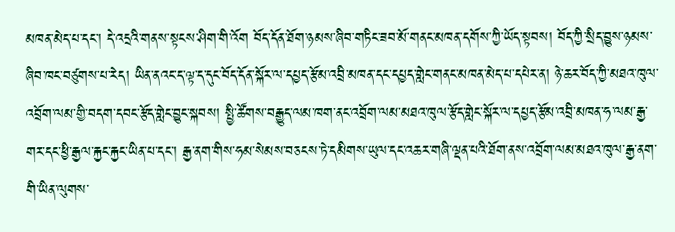མཁན་མེད་པ་དང་། དེ་འདྲའི་གནས་སྟངས་ཤིག་གི་འོག བོད་དོན་ཐོག་ཉམས་ཞིབ་གཏིང་ཟབ་མོ་གནང་མཁན་དགོས་ཀྱི་ཡོད་སྟབས། བོད་ཀྱི་སྲིད་བྱུས་ཉམས་ཞིབ་ཁང་བཙུགས་པ་རེད། ཡིན་ནའང་ད་ལྟ་ད་དུང་བོད་དོན་སྐོར་ལ་དཔྱད་རྩོམ་འབྲི་མཁན་དང་དཔྱད་གླེང་གནང་མཁན་མེད་པ་དཔེར་ན། ཉེ་ཆར་བོད་ཀྱི་མཐའ་ཁུལ་འབྲོག་ལམ་གྱི་བདག་དབང་རྩོད་གླེང་བྱུང་སྐབས། སྤྱི་ཚོགས་བརྒྱུད་ལམ་ཁག་ནང་འབྲོག་ལམ་མཐའ་ཁུལ་རྩོད་གླེང་སྐོར་ལ་དཔྱད་རྩོམ་འབྲི་མཁན་ཧ་ལམ་རྒྱ་གར་དང་ཕྱི་རྒྱལ་རྐྱང་རྐྱང་ཡིན་པ་དང་། རྒྱ་ནག་གིས་ཧམ་སེམས་བཅངས་ཏེ་དམིགས་ཡུལ་དང་འཆར་གཞི་ལྡན་པའི་ཐོག་ནས་འབྲོག་ལམ་མཐའ་ཁུལ་རྒྱ་ནག་གི་ཡིན་ལུགས་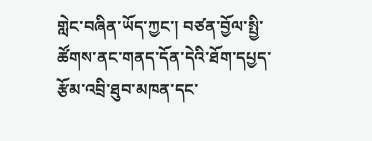གླེང་བཞིན་ཡོད་ཀྱང་། བཙན་བྱོལ་སྤྱི་ཚོགས་ནང་གནད་དོན་དེའི་ཐོག་དཔྱད་རྩོམ་འབྲི་ཐུབ་མཁན་དང་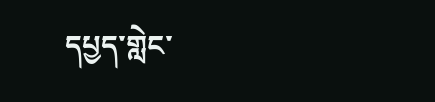དཔྱད་གླེང་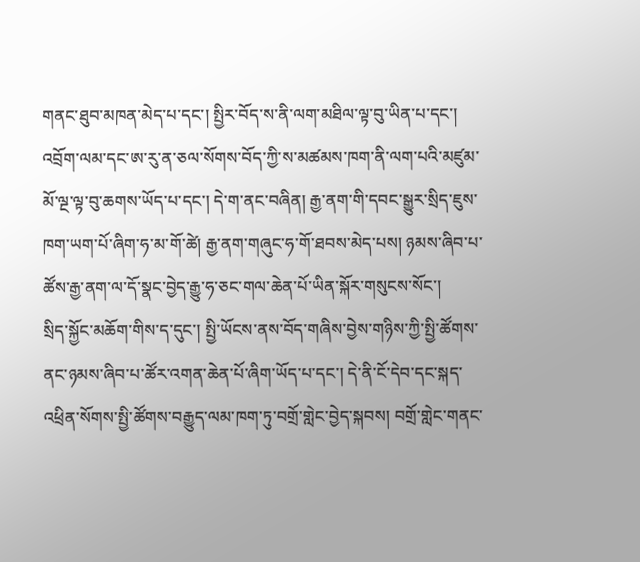གནང་ཐུབ་མཁན་མེད་པ་དང་། སྤྱིར་བོད་ས་ནི་ལག་མཐིལ་ལྟ་བུ་ཡིན་པ་དང་། འབྲོག་ལམ་དང་ཨ་རུ་ན་ཅལ་སོགས་བོད་ཀྱི་ས་མཚམས་ཁག་ནི་ལག་པའི་མཛུམ་མོ་ལྔ་ལྟ་བུ་ཆགས་ཡོད་པ་དང་། དེ་ག་ནང་བཞིན། རྒྱ་ནག་གི་དབང་སྒྱུར་སྲིད་ཇུས་ཁག་ཡག་པོ་ཞིག་ཧ་མ་གོ་ཚེ། རྒྱ་ནག་གཞུང་ཧ་གོ་ཐབས་མེད་པས། ཉམས་ཞིབ་པ་ཚོས་རྒྱ་ནག་ལ་དོ་སྣང་བྱེད་རྒྱུ་ཧ་ཅང་གལ་ཆེན་པོ་ཡིན་སྐོར་གསུངས་སོང་།
སྲིད་སྐྱོང་མཆོག་གིས་ད་དུང་། སྤྱི་ཡོངས་ནས་བོད་གཞིས་བྱེས་གཉིས་ཀྱི་སྤྱི་ཚོགས་ནང་ཉམས་ཞིབ་པ་ཚོར་འགན་ཆེན་པོ་ཞིག་ཡོད་པ་དང་། དེ་ནི་ངོ་དེབ་དང་སྐད་འཕྲིན་སོགས་སྤྱི་ཚོགས་བརྒྱུད་ལམ་ཁག་ཏུ་བགྲོ་གླེང་བྱེད་སྐབས། བགྲོ་གླེང་གནང་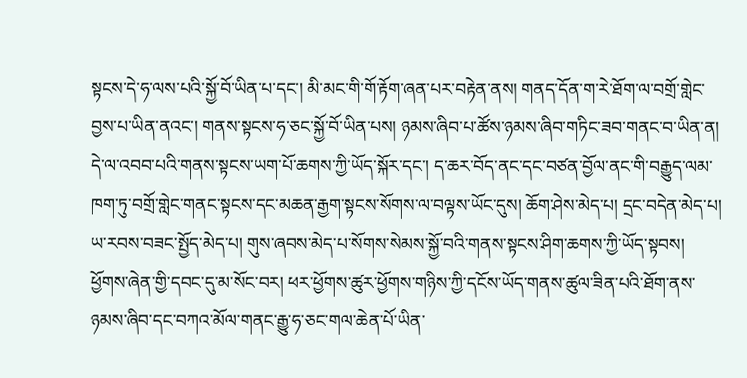སྟངས་དེ་ཧ་ལས་པའི་སྐྱོ་བོ་ཡིན་པ་དང་། མི་མང་གི་གོ་རྟོག་ཞན་པར་བརྟེན་ནས། གནད་དོན་ག་རེ་ཐོག་ལ་བགྲོ་གླེང་བྱས་པ་ཡིན་ནའང་། གནས་སྟངས་ཧ་ཅང་སྐྱོ་བོ་ཡིན་པས། ཉམས་ཞིབ་པ་ཚོས་ཉམས་ཞིབ་གཏིང་ཟབ་གནང་བ་ཡིན་ན། དེ་ལ་འབབ་པའི་གནས་སྟངས་ཡག་པོ་ཆགས་ཀྱི་ཡོད་སྐོར་དང་། ད་ཆར་བོད་ནང་དང་བཙན་བྱོལ་ནང་གི་བརྒྱུད་ལམ་ཁག་ཏུ་བགྲོ་གླེང་གནང་སྟངས་དང་མཆན་རྒྱག་སྟངས་སོགས་ལ་བལྟས་ཡོང་དུས། ཆོག་ཤེས་མེད་པ། དྲང་བདེན་མེད་པ། ཡ་རབས་བཟང་སྤྱོད་མེད་པ། གུས་ཞབས་མེད་པ་སོགས་སེམས་སྐྱོ་བའི་གནས་སྟངས་ཤིག་ཆགས་ཀྱི་ཡོད་སྟབས། ཕྱོགས་ཞེན་གྱི་དབང་དུ་མ་སོང་བར། ཕར་ཕྱོགས་ཚུར་ཕྱོགས་གཉིས་ཀྱི་དངོས་ཡོད་གནས་ཚུལ་ཟིན་པའི་ཐོག་ནས་ཉམས་ཞིབ་དང་བཀའ་མོལ་གནང་རྒྱུ་ཧ་ཅང་གལ་ཆེན་པོ་ཡིན་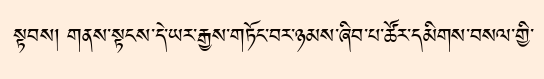སྟབས། གནས་སྟངས་དེ་ཡར་རྒྱས་གཏོང་བར་ཉམས་ཞིབ་པ་ཚོར་དམིགས་བསལ་གྱི་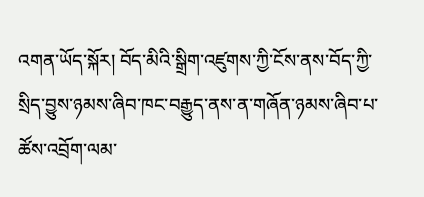འགན་ཡོད་སྐོར། བོད་མིའི་སྒྲིག་འཛུགས་ཀྱི་ངོས་ནས་བོད་ཀྱི་སྲིད་བྱུས་ཉམས་ཞིབ་ཁང་བརྒྱུད་ནས་ན་གཞོན་ཉམས་ཞིབ་པ་ཚོས་འབྲོག་ལམ་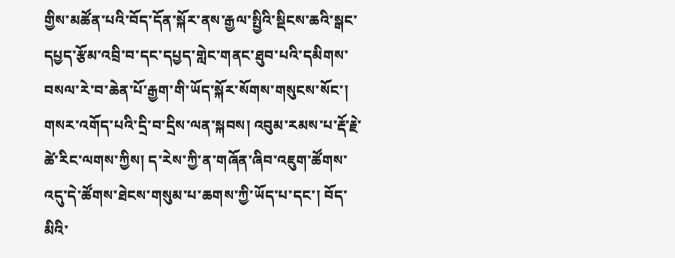གྱིས་མཚོན་པའི་བོད་དོན་སྐོར་ནས་རྒྱལ་སྤྱིའི་སྡིངས་ཆའི་སྒང་དཔྱད་རྩོམ་འབྲི་བ་དང་དཔྱད་གླེང་གནང་ཐུབ་པའི་དམིགས་བསལ་རེ་བ་ཆེན་པོ་རྒྱག་གི་ཡོད་སྐོར་སོགས་གསུངས་སོང་།
གསར་འགོད་པའི་དྲི་བ་དྲིས་ལན་སྐབས། འབུམ་རམས་པ་རྡོ་རྗེ་ཚེ་རིང་ལགས་ཀྱིས། ད་རེས་ཀྱི་ན་གཞོན་ཞིབ་འཇུག་ཚོགས་འདུ་དེ་ཚོགས་ཐེངས་གསུམ་པ་ཆགས་ཀྱི་ཡོད་པ་དང་། བོད་མིའི་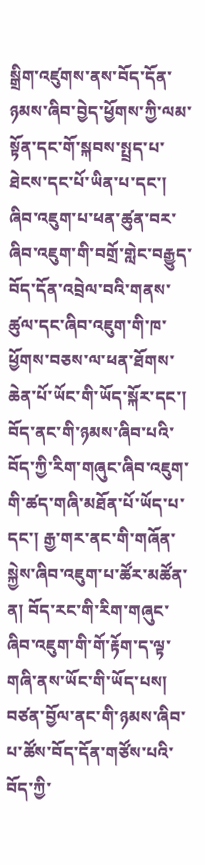སྒྲིག་འཛུགས་ནས་བོད་དོན་ཉམས་ཞིབ་བྱེད་ཕྱོགས་ཀྱི་ལམ་སྟོན་དང་གོ་སྐབས་སྤྲད་པ་ཐེངས་དང་པོ་ཡིན་པ་དང་། ཞིབ་འཇུག་པ་ཕན་ཚུན་བར་ཞིབ་འཇུག་གི་བགྲོ་གླེང་བརྒྱུད་བོད་དོན་འབྲེལ་བའི་གནས་ཚུལ་དང་ཞིབ་འཇུག་གི་ཁ་ཕྱོགས་བཅས་ལ་ཕན་ཐོགས་ཆེན་པོ་ཡོང་གི་ཡོད་སྐོར་དང་། བོད་ནང་གི་ཉམས་ཞིབ་པའི་བོད་ཀྱི་རིག་གཞུང་ཞིབ་འཇུག་གི་ཚད་གཞི་མཐོན་པོ་ཡོད་པ་དང་། རྒྱ་གར་ནང་གི་གཞོན་སྐྱེས་ཞིབ་འཇུག་པ་ཚོར་མཚོན་ན། བོད་རང་གི་རིག་གཞུང་ཞིབ་འཇུག་གི་གོ་རྟོག་ད་ལྟ་གཞི་ནས་ཡོང་གི་ཡོད་པས། བཙན་བྱོལ་ནང་གི་ཉམས་ཞིབ་པ་ཚོས་བོད་དོན་གཙོས་པའི་བོད་ཀྱི་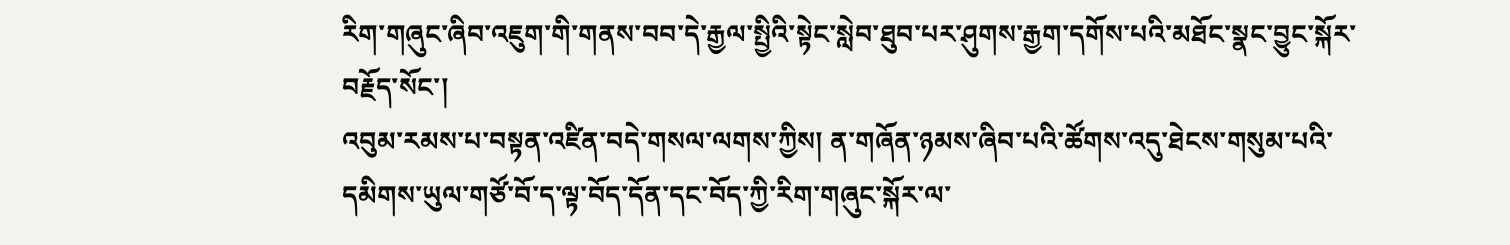རིག་གཞུང་ཞིབ་འཇུག་གི་གནས་བབ་དེ་རྒྱལ་སྤྱིའི་སྟེང་སླེབ་ཐུབ་པར་ཤུགས་རྒྱག་དགོས་པའི་མཐོང་སྣང་བྱུང་སྐོར་བརྗོད་སོང་།
འབུམ་རམས་པ་བསྟན་འཛིན་བདེ་གསལ་ལགས་ཀྱིས། ན་གཞོན་ཉམས་ཞིབ་པའི་ཚོགས་འདུ་ཐེངས་གསུམ་པའི་དམིགས་ཡུལ་གཙོ་བོ་ད་ལྟ་བོད་དོན་དང་བོད་ཀྱི་རིག་གཞུང་སྐོར་ལ་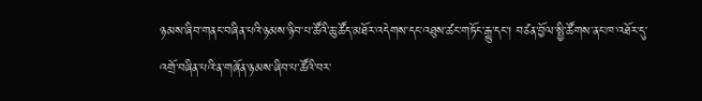ཉམས་ཞིབ་གནང་བཞིན་པའི་ཉམས་ཉིབ་པ་ཚོའི་ཆུ་ཚོད་མཐོར་འདེགས་དང་འཐུས་ཚང་གཏོང་རྒྱུ་དང་། བཙན་བྱོལ་སྤྱི་ཚོགས་ནང་ཁ་འཐོར་དུ་འགྲོ་བཞིན་པའི་ན་གཞོན་ཉམས་ཞིབ་པ་ཚོའི་བར་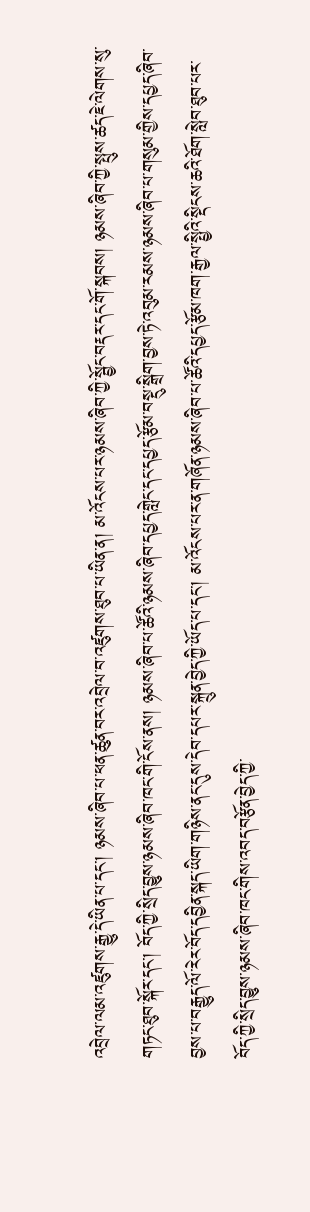འབྲེལ་ལམ་འཛུགས་རྒྱུ་དེ་ཡིན་པ་དང་། ཉམས་ཞིབ་པ་ཕན་ཚུན་བར་འབྲེལ་བ་འཛུགས་ཐུབ་པ་ཡིན་ན། མ་འོངས་པར་ཉམས་ཞིབ་ཀྱི་སྦྱོང་བརྡར་དང་གོ་སྐབས། ཉམས་ཞིབ་ཀྱི་སྤུས་ཚད་ཇེ་ལེགས་སུ་གཏང་ཐུབ་སྐོར་དང་། བོད་ཀྱི་སྲིད་བྱུས་ཉམས་ཞིབ་ཁང་གི་ངོས་ནས། ཉམས་ཞིབ་པ་ཚོའི་ཉམས་ཞིབ་དཔྱད་གླེང་དང་དཔྱད་རྩོམ་བསྡུ་སྒྲིག་བྱས་ཏེ་འབུམ་རམས་ཉམས་ཞིབ་པ་གསུམ་གྱིས་དཔྱད་ཞིབ་བྱས་པ་བརྒྱུད་ལོ་རེར་བོད་དབྱིན་སྐད་ཡིག་གཉིས་ནང་དུས་དེབ་དཔར་སྐྲུན་བྱེད་ཀྱི་ཡོད་པ་དང་། མ་འོངས་པར་ན་གཞོན་ཉམས་ཞིབ་པ་ཚོའི་དཔྱད་རྩོམ་ཁག་རྒྱལ་སྤྱིའི་སྡིངས་ཆའི་ཐོག་སླེབ་ཐུབ་པར་བོད་ཀྱི་སྲིད་བྱུས་ཉམས་ཞིབ་ཁང་གིས་འབད་བརྩོན་བྱེད་ཀྱི་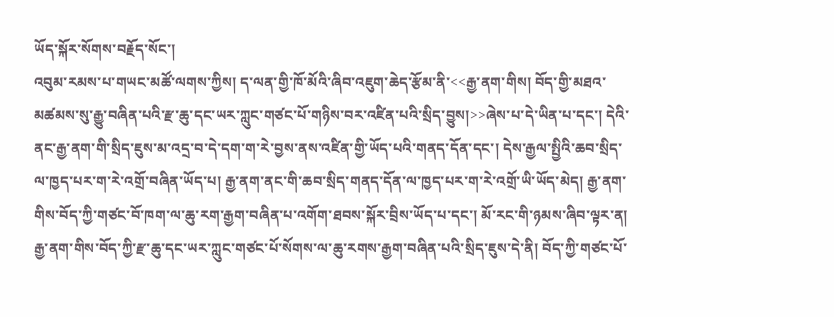ཡོད་སྐོར་སོགས་བརྗོད་སོང་།
འབུམ་རམས་པ་གཡང་མཚོ་ལགས་ཀྱིས། ད་ལན་གྱི་ཁོ་མོའི་ཞིབ་འཇུག་ཆེད་རྩོམ་ནི་<<རྒྱ་ནག་གིས། བོད་གྱི་མཐའ་མཚམས་སུ་རྒྱུ་བཞིན་པའི་རྫ་ཆུ་དང་ཡར་ཀླུང་གཙང་པོ་གཉིས་བར་འཛིན་པའི་སྲིད་བྱུས།>>ཞེས་པ་དེ་ཡིན་པ་དང་། དེའི་ནང་རྒྱ་ནག་གི་སྲིད་ཇུས་མ་འདྲ་བ་དེ་དག་ག་རེ་བྱས་ནས་འཛིན་གྱི་ཡོད་པའི་གནད་དོན་དང་། དེས་རྒྱལ་སྤྱིའི་ཆབ་སྲིད་ལ་ཁྱད་པར་ག་རེ་འགྲོ་བཞིན་ཡོད་པ། རྒྱ་ནག་ནང་གི་ཆབ་སྲིད་གནད་དོན་ལ་ཁྱད་པར་ག་རེ་འགྲོ་ཡི་ཡོད་མེད། རྒྱ་ནག་གིས་བོད་ཀྱི་གཙང་བོ་ཁག་ལ་ཆུ་རག་རྒྱག་བཞིན་པ་འགོག་ཐབས་སྐོར་བྲིས་ཡོད་པ་དང་། མོ་རང་གི་ཉམས་ཞིབ་ལྟར་ན། རྒྱ་ནག་གིས་བོད་ཀྱི་རྫ་ཆུ་དང་ཡར་ཀླུང་གཙང་པོ་སོགས་ལ་ཆུ་རགས་རྒྱག་བཞིན་པའི་སྲིད་ཇུས་དེ་ནི། བོད་ཀྱི་གཙང་པོ་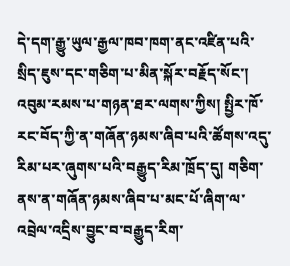དེ་དག་རྒྱུ་ཡུལ་རྒྱལ་ཁབ་ཁག་ནང་འཛིན་པའི་སྲིད་ཇུས་དང་གཅིག་པ་མིན་སྐོར་བརྗོད་སོང་།
འབུམ་རམས་པ་གཉན་ཐར་ལགས་ཀྱིས། སྤྱིར་ཁོ་རང་བོད་ཀྱི་ན་གཞོན་ཉམས་ཞིབ་པའི་ཚོགས་འདུ་རིམ་པར་ཞུགས་པའི་བརྒྱུད་རིམ་ཁྲོད་དུ། གཅིག་ནས་ན་གཞོན་ཉམས་ཞིབ་པ་མང་པོ་ཞིག་ལ་འབྲེལ་འདྲིས་བྱུང་བ་བརྒྱུད་རིག་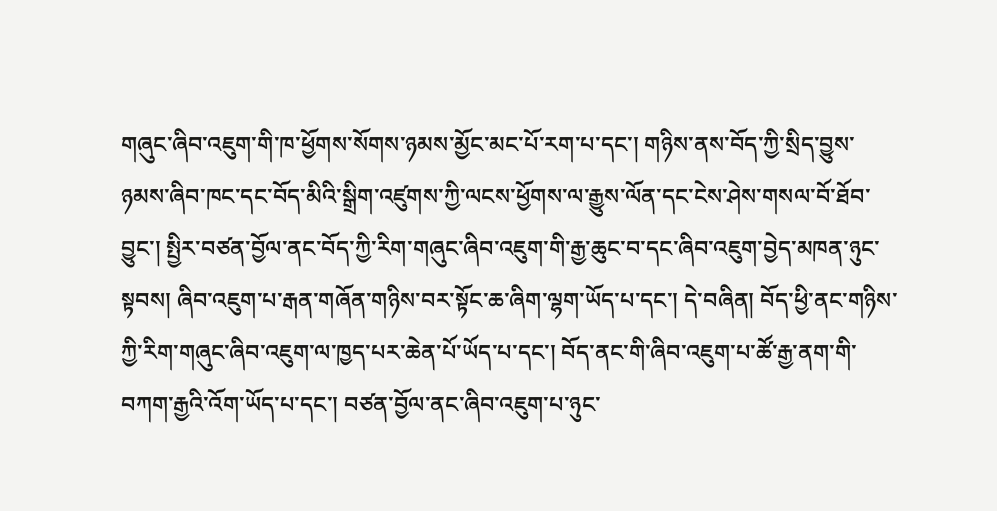གཞུང་ཞིབ་འཇུག་གི་ཁ་ཕྱོགས་སོགས་ཉམས་མྱོང་མང་པོ་རག་པ་དང་། གཉིས་ནས་བོད་ཀྱི་སྲིད་བྱུས་ཉམས་ཞིབ་ཁང་དང་བོད་མིའི་སྒྲིག་འཛུགས་ཀྱི་ལངས་ཕྱོགས་ལ་རྒྱུས་ལོན་དང་ངེས་ཤེས་གསལ་བོ་ཐོབ་བྱུང་། སྤྱིར་བཙན་བྱོལ་ནང་བོད་ཀྱི་རིག་གཞུང་ཞིབ་འཇུག་གི་རྒྱ་ཆུང་བ་དང་ཞིབ་འཇུག་བྱེད་མཁན་ཉུང་སྟབས། ཞིབ་འཇུག་པ་རྒན་གཞོན་གཉིས་བར་སྟོང་ཆ་ཞིག་ལྷག་ཡོད་པ་དང་། དེ་བཞིན། བོད་ཕྱི་ནང་གཉིས་ཀྱི་རིག་གཞུང་ཞིབ་འཇུག་ལ་ཁྱད་པར་ཆེན་པོ་ཡོད་པ་དང་། བོད་ནང་གི་ཞིབ་འཇུག་པ་ཚོ་རྒྱ་ནག་གི་བཀག་རྒྱའི་འོག་ཡོད་པ་དང་། བཙན་བྱོལ་ནང་ཞིབ་འཇུག་པ་ཉུང་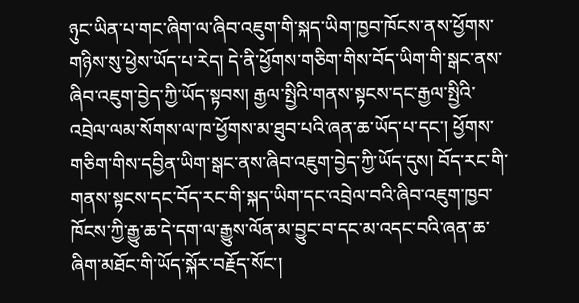ཉུང་ཡིན་པ་གང་ཞིག་ལ་ཞིབ་འཇུག་གི་སྐད་ཡིག་ཁྱབ་ཁོངས་ནས་ཕྱོགས་གཉིས་སུ་ཕྱེས་ཡོད་པ་རེད། དེ་ནི་ཕྱོགས་གཅིག་གིས་བོད་ཡིག་གི་སྒང་ནས་ཞིབ་འཇུག་བྱེད་ཀྱི་ཡོད་སྟབས། རྒྱལ་སྤྱིའི་གནས་སྟངས་དང་རྒྱལ་སྤྱིའི་འབྲེལ་ལམ་སོགས་ལ་ཁ་ཕྱོགས་མ་ཐུབ་པའི་ཞན་ཆ་ཡོད་པ་དང་། ཕྱོགས་གཅིག་གིས་དབྱིན་ཡིག་སྒང་ནས་ཞིབ་འཇུག་བྱེད་ཀྱི་ཡོད་དུས། བོད་རང་གི་གནས་སྟངས་དང་བོད་རང་གི་སྐད་ཡིག་དང་འབྲེལ་བའི་ཞིབ་འཇུག་ཁྱབ་ཁོངས་ཀྱི་རྒྱུ་ཆ་དེ་དག་ལ་རྒྱུས་ལོན་མ་བྱུང་བ་དང་མ་འདང་བའི་ཞན་ཆ་ཞིག་མཐོང་གི་ཡོད་སྐོར་བརྗོད་སོང་།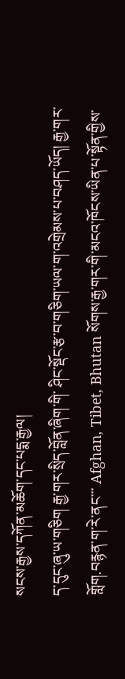སངས་རྒྱས་དཀོན་མཆོག་དང་པདྨ་རྒྱལ།
ད་དུང་ཞུ་ཡ་གཅིག རྒྱ་གར་སྲིད་བློན་ཞིག་གི་ ཤིང་སྡོང་རྩ་བ་གཅིག་ཡལ་ག་འགྲེམས་པ་བཤད་ཡོད། རྒྱ་གར་གློག.བརྙན་ག་རེ་ནང་་་ Afghan, Tibet, Bhutan སོགས་རྒྱ་གར་གི་མངའ་ཁོངས་ཡིན་པ་སྟོན་གྱིས་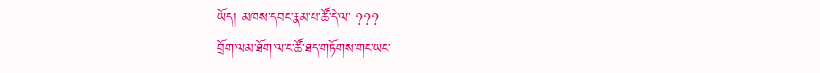ཡོད། མཁས་དབང་རྣམ་པ་ཚོ་དེ་ལ་ ???
བྲོག་ལམ་ཐོག་ལ་ང་ཚོ་ཐད་གཏོགས་གང་ཡང་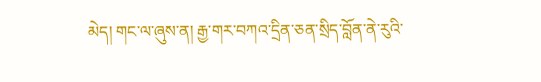མེད། གང་ལ་ཞུས་ན། རྒྱ་གར་བཀའ་དྲིན་ཅན་སྲིད་བློན་ནེ་རུའི་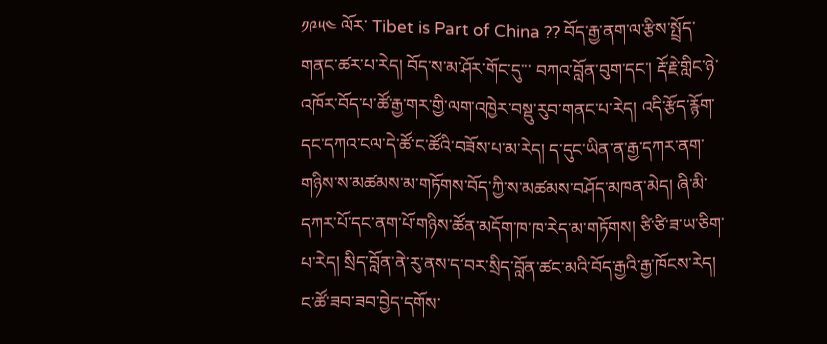༡༩༥༤ ལོར་ Tibet is Part of China ?? བོད་རྒྱ་ནག་ལ་རྩིས་སྤྲོད་གནང་ཚར་པ་རེད། བོད་ས་མ་ཤོར་གོང་དུ་་་ བཀའ་བློན་བུག་དང་། རྡོ་རྗེ་གླིང་ཉེ་འཁོར་བོད་པ་ཚོ་རྒྱ་གར་གྱི་ལག་འཁྱེར་བསྡུ་རུབ་གནང་པ་རེད། འདི་རྩོད་རྙོག་དང་དཀའ་ངལ་དེ་ཚོ་ང་ཚོའི་བཟོས་པ་མ་རེད། ད་དུང་ཡིན་ན་རྒྱ་དཀར་ནག་གཉིས་ས་མཚམས་མ་གཏོགས་བོད་ཀྱི་ས་མཚམས་བཤོད་མཁན་མེད། ཞི་མི་དཀར་པོ་དང་ནག་པོ་གཉིས་ཚོན་མདོག་ཁ་ཁ་རེད་མ་གཏོགས། ཙི་ཙི་ཟ་ཡ་ཅིག་པ་རེད། སྲིད་བློན་ནེ་རུ་ནས་ད་བར་སྲིད་བློན་ཚང་མའི་བོད་རྒྱའི་རྒྱ་ཁོངས་རེད། ང་ཚོ་ཟབ་ཟབ་བྱེད་དགོས་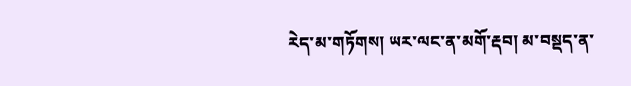རེད་མ་གཏོགས། ཡར་ལང་ན་མགོ་རྡབ། མ་བསྡད་ན་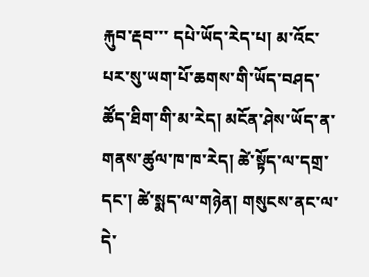རྐུབ་རྡབ་་་ དཔེ་ཡོད་རེད་པ། མ་འོང་པར་སུ་ཡག་པོ་ཆགས་གི་ཡོད་བཤད་ཚོད་ཐིག་གི་མ་རེད། མངོན་ཤེས་ཡོད་ན་གནས་ཚུལ་ཁ་ཁ་རེད། ཚེ་སྟོད་ལ་དགྲ་དང་། ཚེ་སྨད་ལ་གཉེན། གསུངས་ནང་ལ་དེ་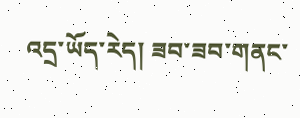འདྲ་ཡོད་རེད། ཟབ་ཟབ་གནང་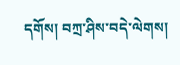དགོས། བཀྲ་ཤིས་བདེ་ལེགས།